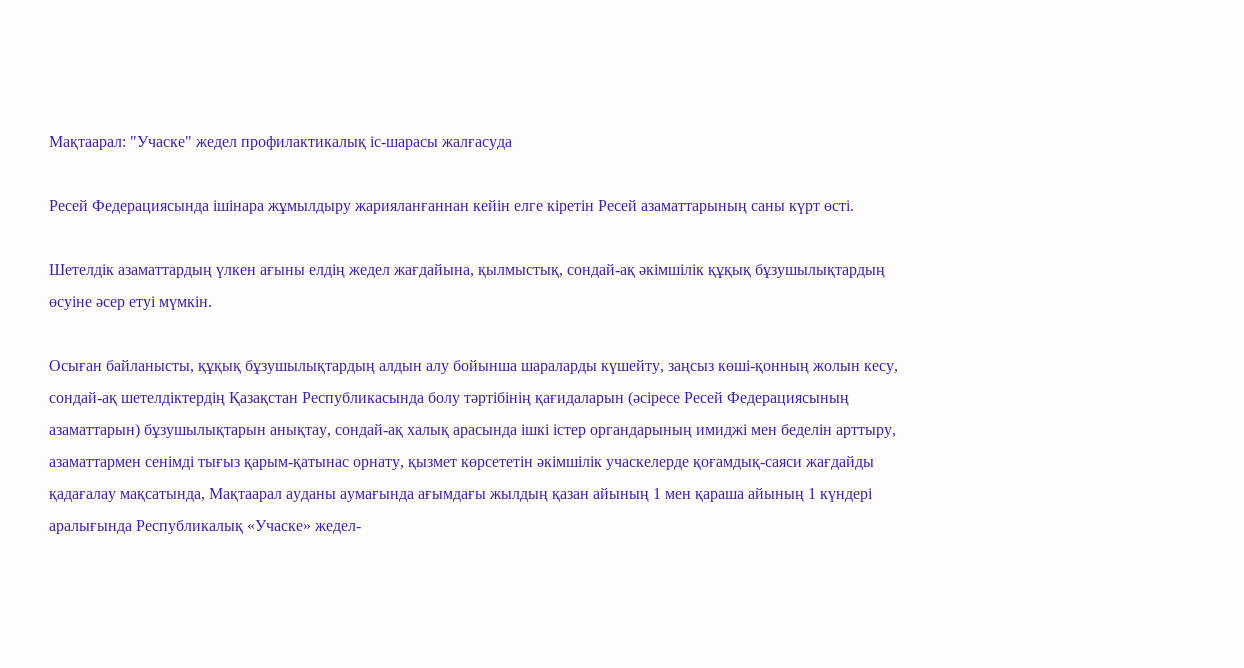Мақтаарал: "Учаске" жедел профилактикалық іс-шарасы жалғасуда

Ресей Федерациясында ішінара жұмылдыру жарияланғаннан кейін елге кіретін Ресей азаматтарының саны күрт өсті.

Шетелдік азаматтардың үлкен ағыны елдің жедел жағдайына, қылмыстық, сондай-ақ әкімшілік құқық бұзушылықтардың өсуіне әсер етуі мүмкін.

Осыған байланысты, құқық бұзушылықтардың алдын алу бойынша шараларды күшейту, заңсыз көші-қонның жолын кесу, сондай-ақ шетелдіктердің Қазақстан Республикасында болу тәртібінің қағидаларын (әсіресе Ресей Федерациясының азаматтарын) бұзушылықтарын анықтау, сондай-ақ халық арасында ішкі істер органдарының имиджі мен беделін арттыру, азаматтармен сенімді тығыз қарым-қатынас орнату, қызмет көрсететін әкімшілік учаскелерде қоғамдық-саяси жағдайды қадағалау мақсатында, Мақтаарал ауданы аумағында ағымдағы жылдың қазан айының 1 мен қараша айының 1 күндері аралығында Республикалық «Учаске» жедел-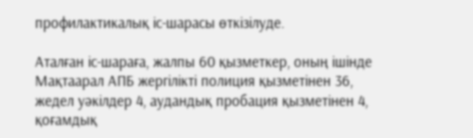профилактикалық іс-шарасы өткізілуде.

Аталған іс-шараға, жалпы 60 қызметкер, оның ішінде Мақтаарал АПБ жергілікті полиция қызметінен 36, жедел уәкілдер 4, аудандық пробация қызметінен 4, қоғамдық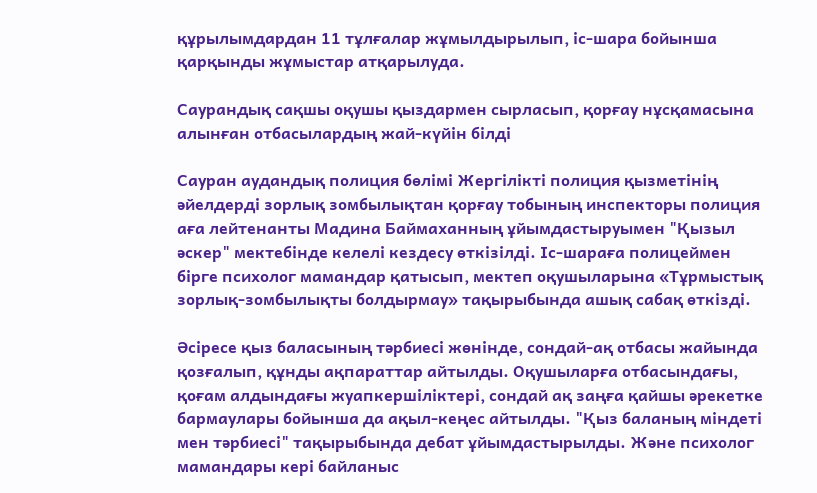құрылымдардан 11 тұлғалар жұмылдырылып, іс-шара бойынша қарқынды жұмыстар атқарылуда.

Саурандық сақшы оқушы қыздармен сырласып, қорғау нұсқамасына алынған отбасылардың жай-күйін білді

Сауран аудандық полиция бөлімі Жергілікті полиция қызметінің әйелдерді зорлық зомбылықтан қорғау тобының инспекторы полиция аға лейтенанты Мадина Баймаханның ұйымдастыруымен "Қызыл әскер" мектебінде келелі кездесу өткізілді. Іс-шараға полицеймен бірге психолог мамандар қатысып, мектеп оқушыларына «Тұрмыстық зорлық-зомбылықты болдырмау» тақырыбында ашық сабақ өткізді.

Әсіресе қыз баласының тәрбиесі жөнінде, сондай-ақ отбасы жайында қозғалып, құнды ақпараттар айтылды. Оқушыларға отбасындағы, қоғам алдындағы жуапкершіліктері, сондай ақ заңға қайшы әрекетке бармаулары бойынша да ақыл-кеңес айтылды. "Қыз баланың міндеті мен тәрбиесі" тақырыбында дебат ұйымдастырылды. Және психолог мамандары кері байланыс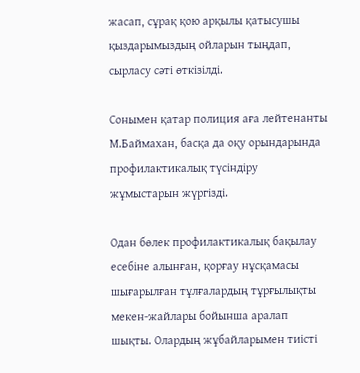жасап, сұрақ қою арқылы қатысушы қыздарымыздың ойларын тыңдап, сырласу сәті өткізілді.

Сонымен қатар полиция аға лейтенанты М.Баймахан, басқа да оқу орындарында профилактикалық түсіндіру жұмыстарын жүргізді.

Одан бөлек профилактикалық бақылау есебіне алынған, қорғау нұсқамасы шығарылған тұлғалардың тұрғылықты мекен-жайлары бойынша аралап шықты. Олардың жұбайларымен тиісті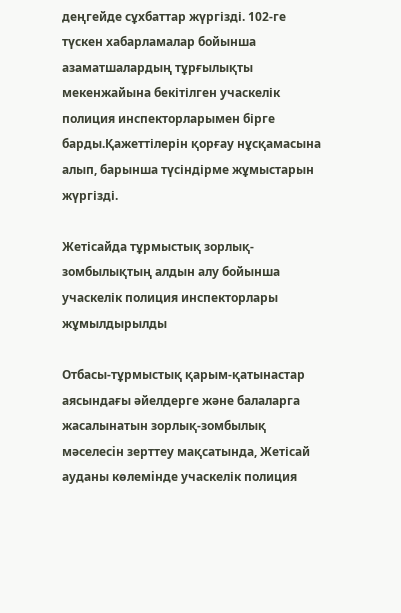деңгейде сұхбаттар жүргізді. 102-ге түскен хабарламалар бойынша азаматшалардың тұрғылықты мекенжайына бекітілген учаскелік полиция инспекторларымен бірге барды.Қажеттілерін қорғау нұсқамасына алып, барынша түсіндірме жұмыстарын жүргізді.

Жетісайда тұрмыстық зорлық-зомбылықтың алдын алу бойынша учаскелік полиция инспекторлары жұмылдырылды

Отбасы-тұрмыстық қарым-қатынастар аясындағы әйелдерге және балаларга жасалынатын зорлық-зомбылық мәселесiн зерттеу мақсатында, Жетісай ауданы көлемiнде учаскелік полиция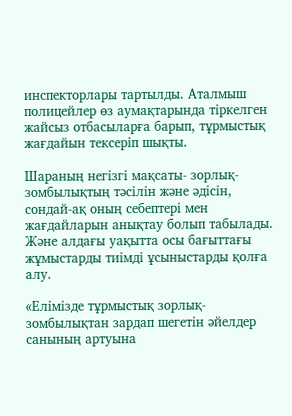инспекторлары тартылды. Аталмыш полицейлер өз аумақтарында тiркелген жайсыз отбасыларға барып, тұрмыстық жағдайын тексеріп шықты.

Шараның негізгі мақсаты- зорлық-зомбылықтың тәсiлiн және әдiсiн, сондай-ақ оның себептерi мен жағдайларын анықтау болып табылады. Және алдағы уақытта осы бағыттағы жұмыстарды тиiмдi ұсыныстарды қолға алу.

«Елімізде тұрмыстық зорлық-зомбылықтан зардап шегетін әйелдер санының артуына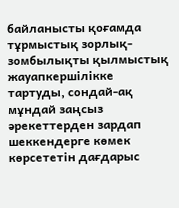байланысты қоғамда тұрмыстық зорлық-зомбылықты қылмыстық жауапкершілікке тартуды, сондай-ақ мұндай заңсыз әрекеттерден зардап шеккендерге көмек көрсететін дағдарыс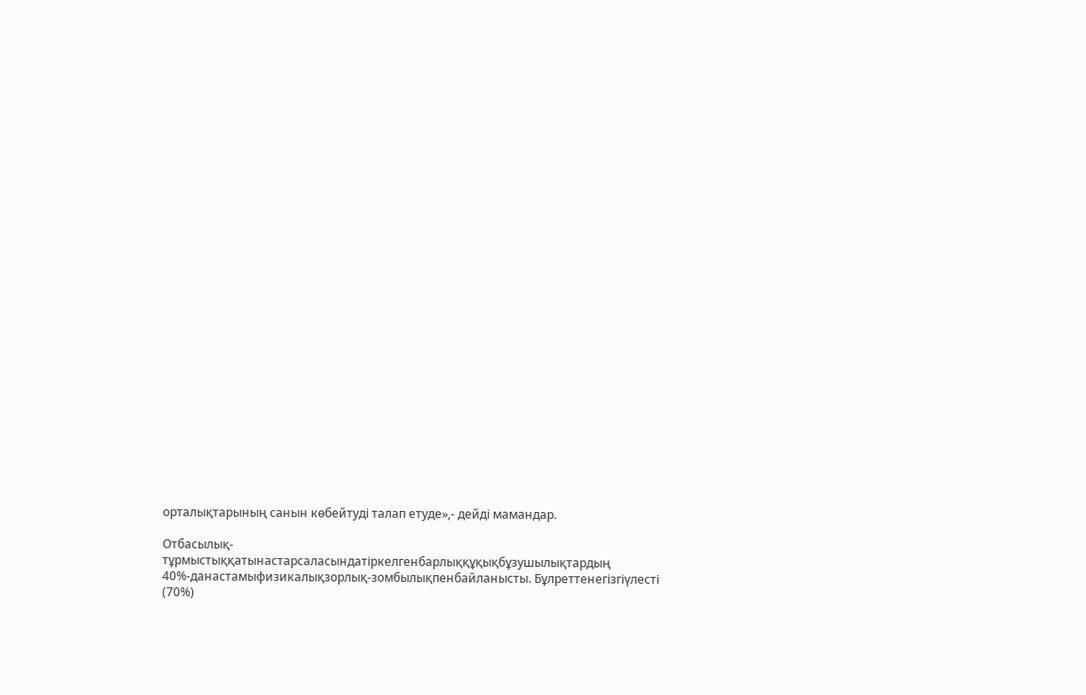орталықтарының санын көбейтуді талап етуде»,- дейді мамандар.

Отбасылық-тұрмыстыққатынастарсаласындатіркелгенбарлыққұқықбұзушылықтардың 40%-данастамыфизикалықзорлық-зомбылықпенбайланысты. Бұлреттенегізгіүлесті (70%)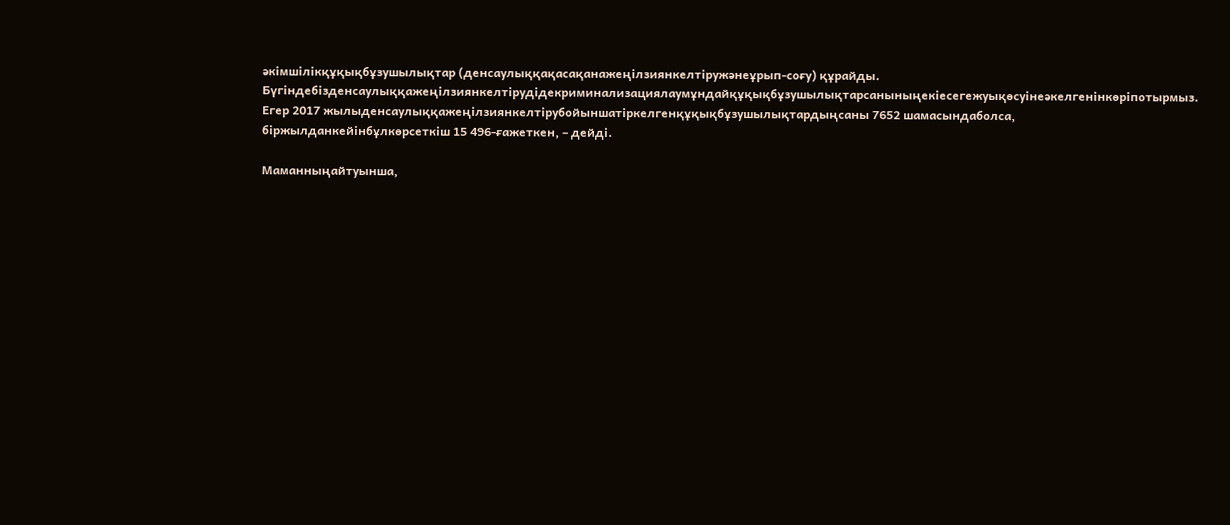әкімшілікқұқықбұзушылықтар (денсаулыққақасақанажеңілзиянкелтіружәнеұрып-соғу) құрайды. Бүгіндебізденсаулыққажеңілзиянкелтірудідекриминализациялаумұндайқұқықбұзушылықтарсаныныңекіесегежуықөсуінеәкелгенінкөріпотырмыз. Егер 2017 жылыденсаулыққажеңілзиянкелтірубойыншатіркелгенқұқықбұзушылықтардыңсаны 7652 шамасындаболса, біржылданкейінбұлкөрсеткіш 15 496-ғажеткен, – дейді.

Маманныңайтуынша,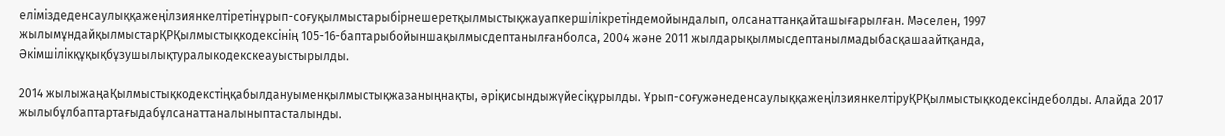еліміздеденсаулыққажеңілзиянкелтіретінұрып-соғуқылмыстарыбірнешеретқылмыстықжауапкершілікретіндемойындалып, олсанаттанқайташығарылған. Мәселен, 1997 жылымұндайқылмыстарҚРҚылмыстықкодексінің 105-16-баптарыбойыншақылмысдептанылғанболса, 2004 және 2011 жылдарықылмысдептанылмадыбасқашаайтқанда, Әкімшілікқұқықбұзушылықтуралыкодекскеауыстырылды.

2014 жылыжаңаҚылмыстықкодекстіңқабылдануыменқылмыстықжазаныңнақты, әріқисындыжүйесіқұрылды. Ұрып-соғужәнеденсаулыққажеңілзиянкелтіруҚРҚылмыстықкодексіндеболды. Алайда 2017 жылыбұлбаптартағыдабұлсанаттаналыныптасталынды.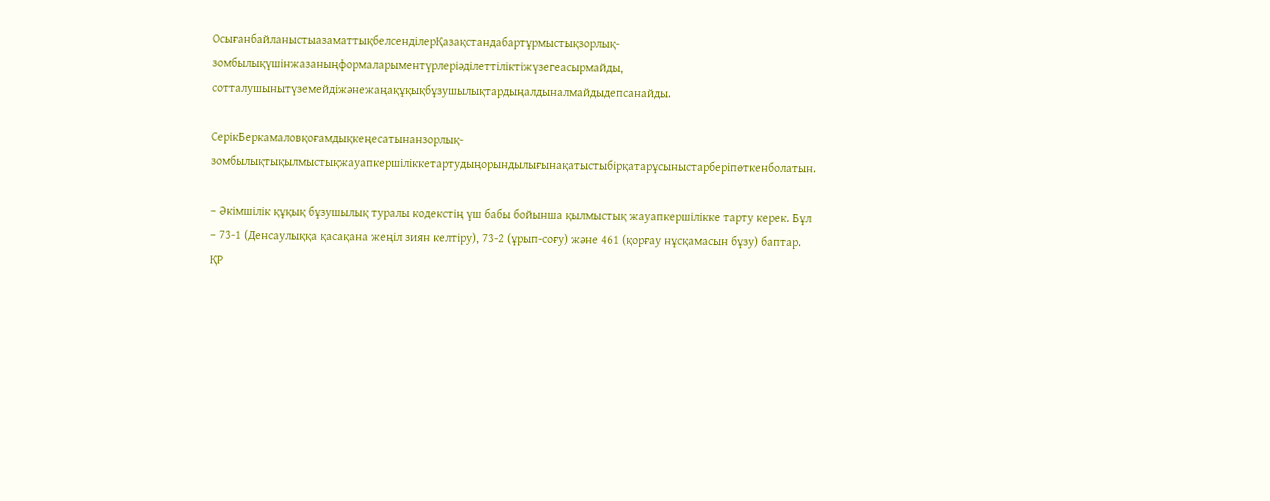ОсығанбайланыстыазаматтықбелсенділерҚазақстандабартұрмыстықзорлық-зомбылықүшінжазаныңформаларыментүрлеріәділеттіліктіжүзегеасырмайды, сотталушынытүземейдіжәнежаңақұқықбұзушылықтардыңалдыналмайдыдепсанайды.

СерікБеркамаловқоғамдықкеңесатынанзорлық-зомбылықтықылмыстықжауапкершіліккетартудыңорындылығынақатыстыбірқатарұсыныстарберіпөткенболатын.

– Әкімшілік құқық бұзушылық туралы кодекстің үш бабы бойынша қылмыстық жауапкершілікке тарту керек. Бұл – 73-1 (Денсаулыққа қасақана жеңіл зиян келтіру), 73-2 (ұрып-соғу) және 461 (қорғау нұсқамасын бұзу) баптар. ҚР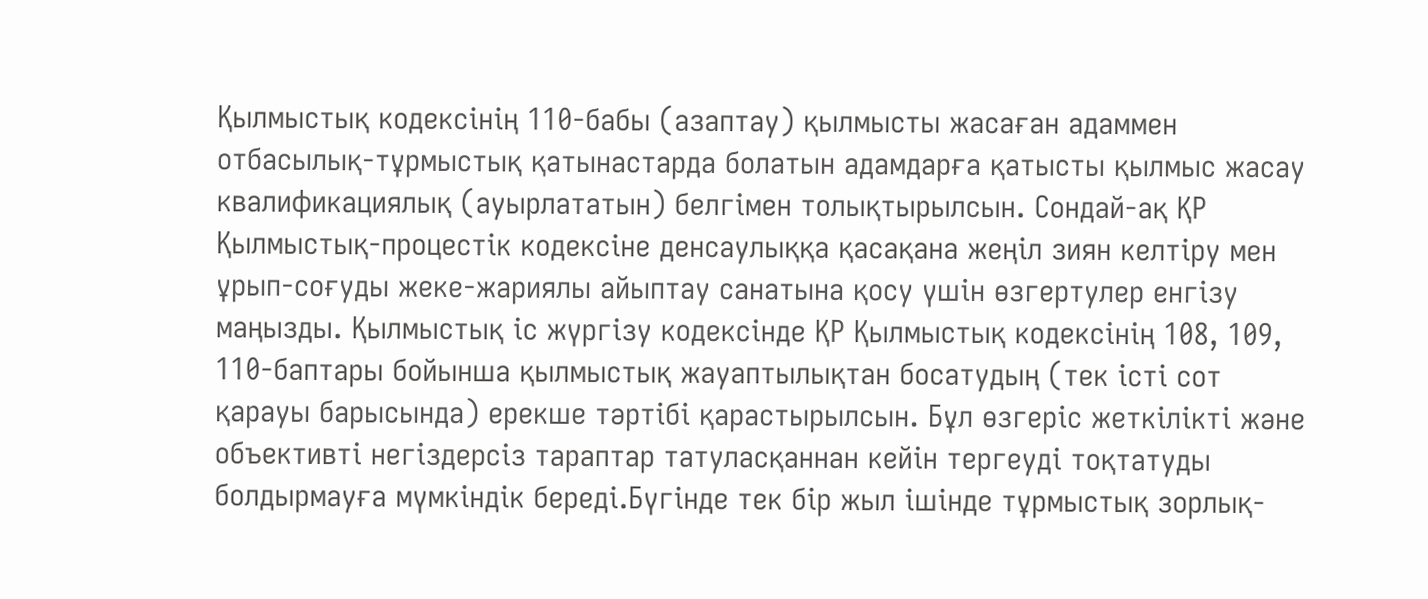Қылмыстық кодексінің 110-бабы (азаптау) қылмысты жасаған адаммен отбасылық-тұрмыстық қатынастарда болатын адамдарға қатысты қылмыс жасау квалификациялық (ауырлататын) белгімен толықтырылсын. Сондай-ақ ҚР Қылмыстық-процестік кодексіне денсаулыққа қасақана жеңіл зиян келтіру мен ұрып-соғуды жеке-жариялы айыптау санатына қосу үшін өзгертулер енгізу маңызды. Қылмыстық іс жүргізу кодексінде ҚР Қылмыстық кодексінің 108, 109, 110-баптары бойынша қылмыстық жауаптылықтан босатудың (тек істі сот қарауы барысында) ерекше тәртібі қарастырылсын. Бұл өзгеріс жеткілікті және объективті негіздерсіз тараптар татуласқаннан кейін тергеуді тоқтатуды болдырмауға мүмкіндік береді.Бүгінде тек бір жыл ішінде тұрмыстық зорлық-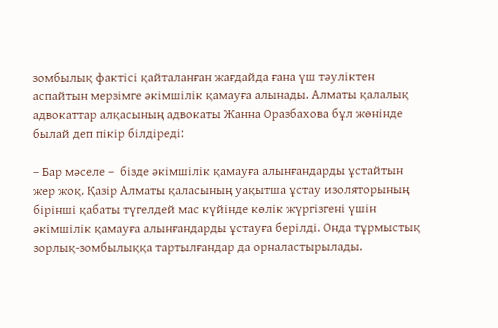зомбылық фактісі қайталанған жағдайда ғана үш тәуліктен аспайтын мерзімге әкімшілік қамауға алынады. Алматы қалалық адвокаттар алқасының адвокаты Жанна Оразбахова бұл жөнінде былай деп пікір білдіреді:

– Бар мәселе –  бізде әкімшілік қамауға алынғандарды ұстайтын жер жоқ. Қазір Алматы қаласының уақытша ұстау изоляторының бірінші қабаты түгелдей мас күйінде көлік жүргізгені үшін әкімшілік қамауға алынғандарды ұстауға берілді. Онда тұрмыстық зорлық-зомбылыққа тартылғандар да орналастырылады.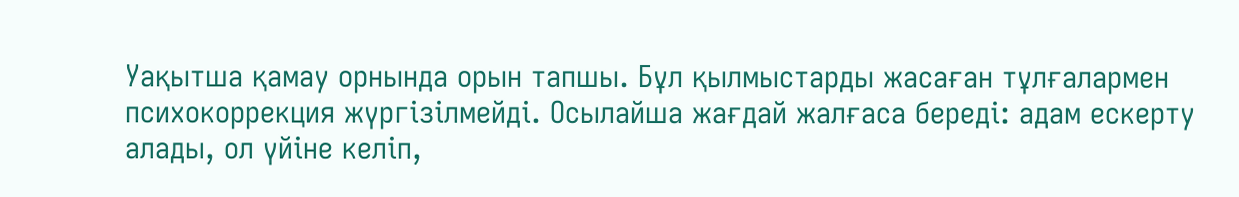Уақытша қамау орнында орын тапшы. Бұл қылмыстарды жасаған тұлғалармен психокоррекция жүргізілмейді. Осылайша жағдай жалғаса береді: адам ескерту алады, ол үйіне келіп,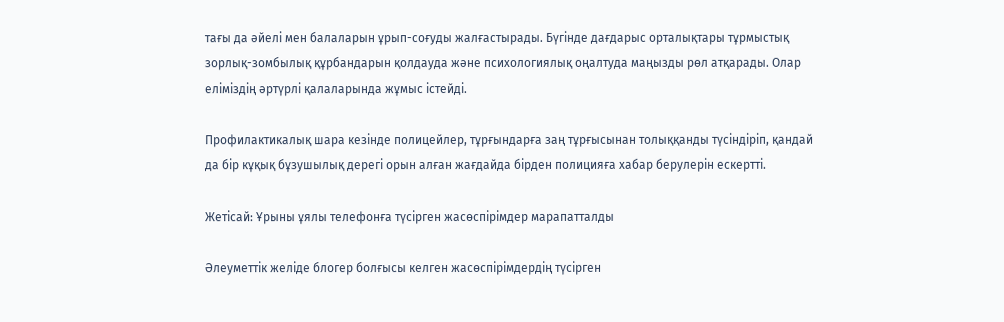тағы да әйелі мен балаларын ұрып-соғуды жалғастырады. Бүгінде дағдарыс орталықтары тұрмыстық зорлық-зомбылық құрбандарын қолдауда және психологиялық оңалтуда маңызды рөл атқарады. Олар еліміздің әртүрлі қалаларында жұмыс істейді.

Профилактикалық шара кезінде полицейлер, тұрғындарға заң тұрғысынан толыққанды түсіндіріп, қандай да бір кұқық бұзушылық дерегі орын алған жағдайда бірден полицияға хабар берулерiн ескертті.

Жетісай: Ұрыны ұялы телефонға түсірген жасөспірімдер марапатталды

Әлеуметтік желіде блогер болғысы келген жасөспірімдердің түсірген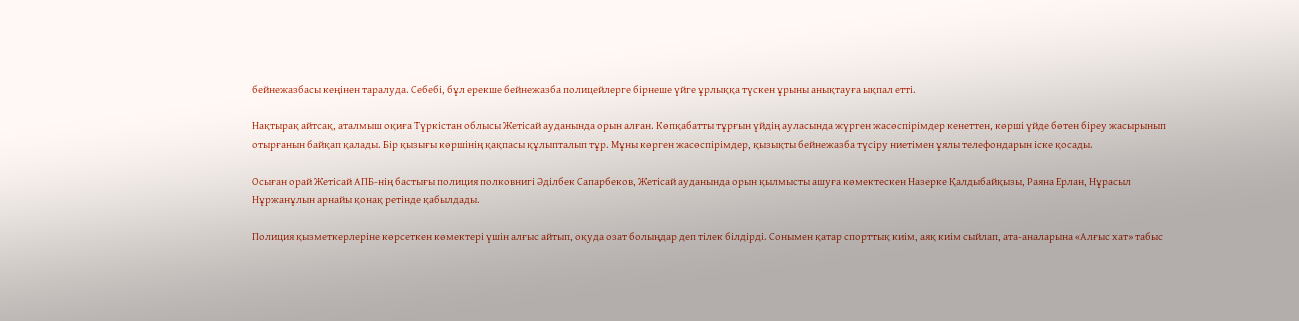бейнежазбасы кеңінен таралуда. Себебі, бұл ерекше бейнежазба полицейлерге бірнеше үйге ұрлыққа түскен ұрыны анықтауға ықпал етті.

Нақтырақ айтсақ, аталмыш оқиға Түркістан облысы Жетісай ауданында орын алған. Көпқабатты тұрғын үйдің ауласында жүрген жасөспірімдер кенеттен, көрші үйде бөтен біреу жасырынып отырғанын байқап қалады. Бір қызығы көршінің қақпасы құлыпталып тұр. Мұны көрген жасөспірімдер, қызықты бейнежазба түсіру ниетімен ұялы телефондарын іске қосады.

Осыған орай Жетісай АПБ-нің бастығы полиция полковнигі Әділбек Сапарбеков, Жетісай ауданында орын қылмысты ашуға көмектескен Назерке Қалдыбайқызы, Раяна Ерлан, Нұрасыл Нұржанұлын арнайы қонақ ретінде қабылдады.

Полиция қызметкерлеріне көрсеткен көмектері үшін алғыс айтып, оқуда озат болыңдар деп тілек білдірді. Сонымен қатар спорттық киім, аяқ киім сыйлап, ата-аналарына «Алғыс хат» табыс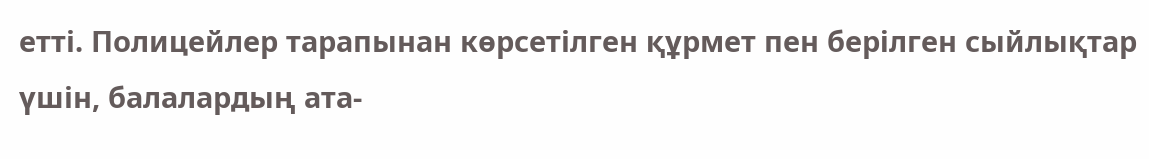етті. Полицейлер тарапынан көрсетілген құрмет пен берiлген сыйлықтар үшін, балалардың ата-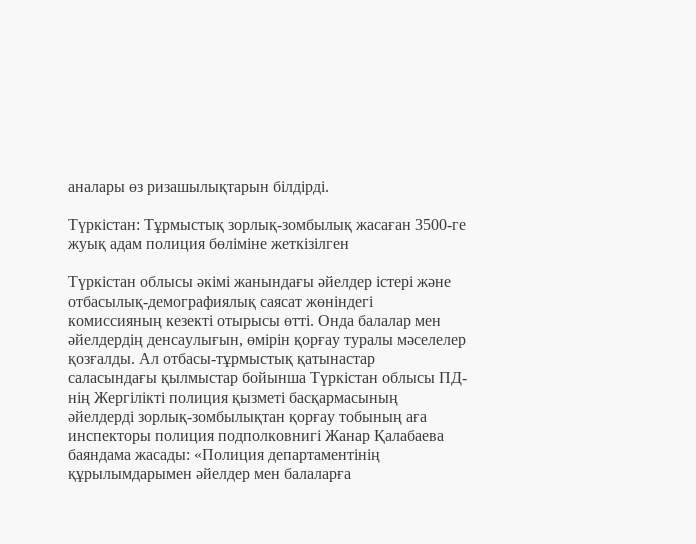аналары өз ризашылықтарын бiлдiрдi.

Түркістан: Тұрмыстық зорлық-зомбылық жасаған 3500-ге жуық адам полиция бөліміне жеткізілген

Түркістан облысы әкімі жанындағы әйелдер істері және отбасылық-демографиялық саясат жөніндегі комиссияның кезекті отырысы өтті. Онда балалар мен әйелдердің денсаулығын, өмірін қорғау туралы мәселелер қозғалды. Ал отбасы-тұрмыстық қатынастар саласындағы қылмыстар бойынша Түркістан облысы ПД-нің Жергілікті полиция қызметі басқармасының әйелдерді зорлық-зомбылықтан қорғау тобының аға инспекторы полиция подполковнигі Жанар Қалабаева баяндама жасады: «Полиция департаментінің құрылымдарымен әйелдер мен балаларға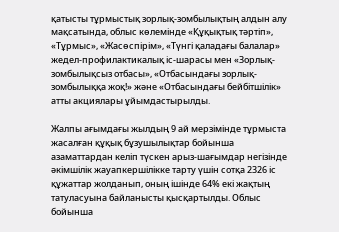қатысты тұрмыстық зорлық-зомбылықтың алдын алу мақсатында, облыс көлемінде «Құқықтық тәртіп», «Тұрмыс», «Жасөспірім», «Түнгі қаладағы балалар» жедел-профилактикалық іс-шарасы мен «Зорлық-зомбылықсыз отбасы», «Отбасындағы зорлық-зомбылыққа жоқ!» және «Отбасындағы бейбітшілік» атты акциялары ұйымдастырылды.

Жалпы ағымдағы жылдың 9 ай мерзімінде тұрмыста жасалған құқық бұзушылықтар бойынша азаматтардан келіп түскен арыз-шағымдар негізінде әкімшілік жауапкершілікке тарту үшін сотқа 2326 іс құжаттар жолданып, оның ішінде 64% екі жақтың татуласуына байланысты қысқартылды. Облыс бойынша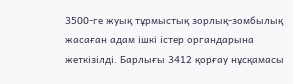3500-ге жуық тұрмыстық зорлық-зомбылық жасаған адам ішкі істер органдарына жеткізілді. Барлығы 3412 қорғау нұсқамасы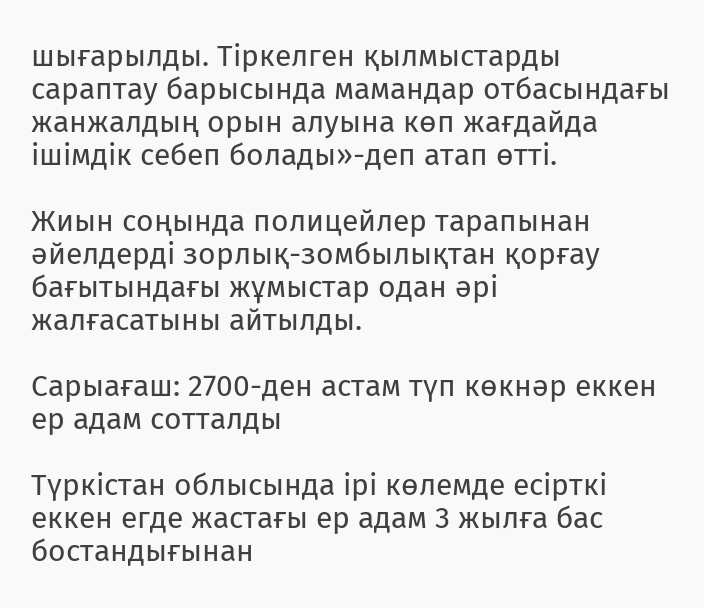шығарылды. Тіркелген қылмыстарды сараптау барысында мамандар отбасындағы жанжалдың орын алуына көп жағдайда ішімдік себеп болады»-деп атап өтті.

Жиын соңында полицейлер тарапынан әйелдерді зорлық-зомбылықтан қорғау бағытындағы жұмыстар одан әрі жалғасатыны айтылды.

Сарыағаш: 2700-ден астам түп көкнәр еккен ер адам сотталды

Түркістан облысында ірі көлемде есірткі еккен егде жастағы ер адам 3 жылға бас бостандығынан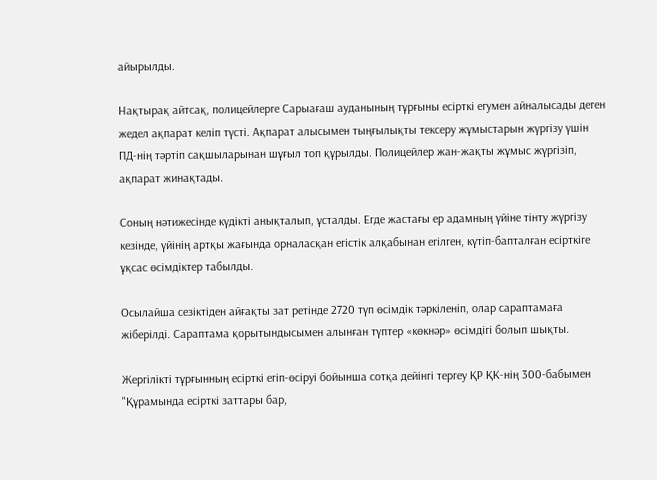айырылды.

Нақтырақ айтсақ, полицейлерге Сарыағаш ауданының тұрғыны есірткі егумен айналысады деген жедел ақпарат келіп түсті. Ақпарат алысымен тыңғылықты тексеру жұмыстарын жүргізу үшін ПД-нің тәртіп сақшыларынан шұғыл топ құрылды. Полицейлер жан-жақты жұмыс жүргізіп, ақпарат жинақтады.

Соның нәтижесінде күдікті анықталып, ұсталды. Егде жастағы ер адамның үйіне тінту жүргізу кезінде, үйінің артқы жағында орналасқан егістік алқабынан егілген, күтіп-бапталған есірткіге ұқсас өсімдіктер табылды.

Осылайша сезіктіден айғақты зат ретінде 2720 түп өсімдік тәркіленіп, олар сараптамаға жіберілді. Сараптама қорытындысымен алынған түптер «көкнәр» өсімдігі болып шықты.

Жергілікті тұрғынның есірткі егіп-өсіруі бойынша сотқа дейінгі тергеу ҚР ҚК-нің 300-бабымен "Құрамында есірткі заттары бар,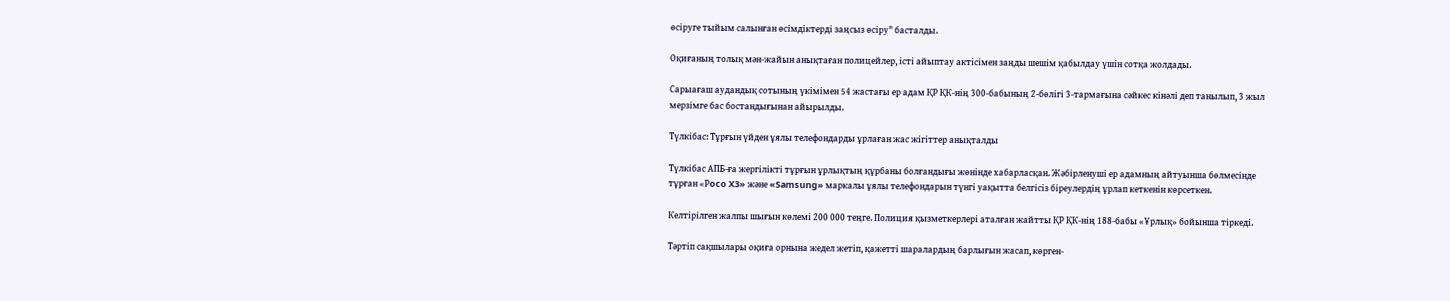өсіруге тыйым салынған өсімдіктерді заңсыз өсіру" басталды.

Оқиғаның толық мән-жайын анықтаған полицейлер, істі айыптау актісімен заңды шешім қабылдау үшін сотқа жолдады.

Сарыағаш аудандық сотының үкімімен 54 жастағы ер адам ҚР ҚК-нің 300-бабының 2-бөлігі 3-тармағына сәйкес кінәлі деп танылып, 3 жыл мерзімге бас бостандығынан айырылды.

Түлкібас: Тұрғын үйден ұялы телефондарды ұрлаған жас жігіттер анықталды

Түлкібас АПБ-ға жергілікті тұрғын ұрлықтың құрбаны болғандығы жөнінде хабарласқан. Жәбірленуші ер адамның айтуынша бөлмесінде тұрған «Рoco X3» және «Samsung» маркалы ұялы телефондарын түнгі уақытта белгісіз біреулердің ұрлап кеткенін көрсеткен.

Келтірілген жалпы шығын көлемі 200 000 теңге. Полиция қызметкерлері аталған жайтты ҚР ҚК-нің 188-бабы «Ұрлық» бойынша тіркеді.

Тәртіп сақшылары оқиға орнына жедел жетіп, қажетті шаралардың барлығын жасап, көрген-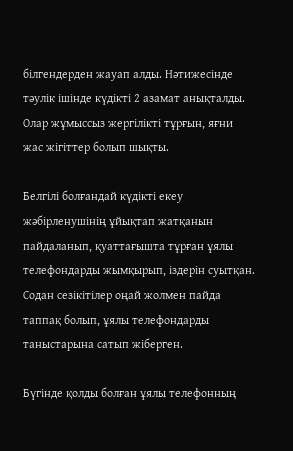білгендерден жауап алды. Нәтижесінде тәулік ішінде күдікті 2 азамат анықталды. Олар жұмыссыз жергілікті тұрғын, яғни жас жігіттер болып шықты.

Белгілі болғандай күдікті екеу жәбірленушінің ұйықтап жатқанын пайдаланып, қуаттағышта тұрған ұялы телефондарды жымқырып, іздерін суытқан. Содан сезікітілер оңай жолмен пайда таппақ болып, ұялы телефондарды таныстарына сатып жіберген.

Бүгінде қолды болған ұялы телефонның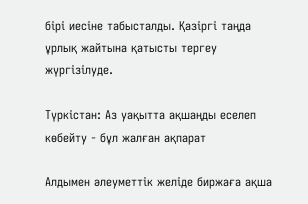бірі иесіне табысталды. Қазіргі таңда ұрлық жайтына қатысты тергеу жүргізілуде.

Түркістан: Аз уақытта ақшаңды еселеп көбейту - бұл жалған ақпарат

Алдымен әлеуметтік желіде биржаға ақша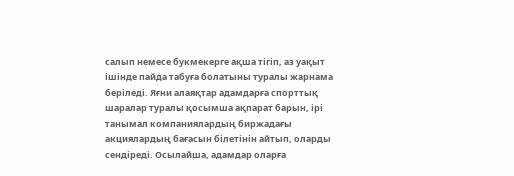салып немесе букмекерге ақша тігіп, аз уақыт ішінде пайда табуға болатыны туралы жарнама беріледі. Яғни алаяқтар адамдарға спорттық шаралар туралы қосымша ақпарат барын, ірі танымал компаниялардың биржадағы акциялардың бағасын білетінін айтып, оларды сендіреді. Осылайша, адамдар оларға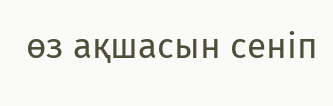өз ақшасын сеніп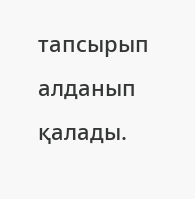тапсырып алданып қалады.